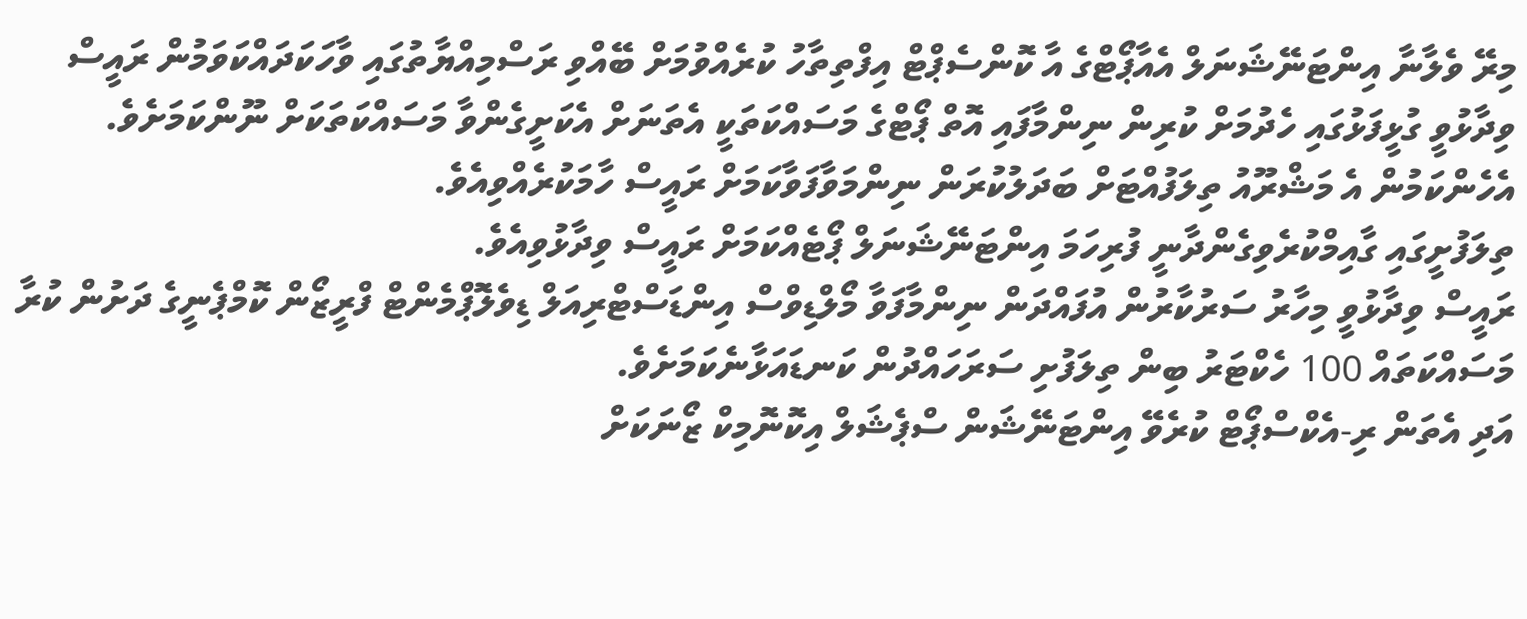މިރޭ ވެލާނާ އިންޓަނޭޝަނަލް އެއާޕޯޓްގެ އާ ކޮންސެޕްޓް އިފްތިތާހު ކުރެއްވުމަށް ބޭއްވި ރަސްމިއްޔާތުގައި ވާހަކަދައްކަވަމުން ރައީސް ވިދާޅުވީ ގުޅީފަޅުގައި ހެދުމަށް ކުރިން ނިންމާފައި އޮތް ޕޯޓްގެ މަސައްކަތަކީ އެތަނަށް އެކަށީގެންވާ މަސައްކަތަކަށް ނޫންކަމަށެވެ.
އެހެންކަމުން އެ މަޝްރޫއު ތިލަފުއްޓަށް ބަދަލުކުރަން ނިންމަވާފަވާކަމަށް ރައީސް ހާމަކުރެއްވިއެވެ.
ތިލަފުށީގައި ގާއިމްކުރެވިގެންދާނީ ފުރިހަމަ އިންޓަނޭޝަނަލް ޕޯޓެއްކަމަށް ރައީސް ވިދާޅުވިއެވެ.
ރައީސް ވިދާޅުވީ މިހާރު ސަރުކާރުން އުފައްދަން ނިންމާފަވާ މޯލްޑިވްސް އިންޑަސްޓްރިއަލް ޑިވެލޮޕްމެންޓް ފްރީޒޯން ކޮމްޕެނީގެ ދަށުން ކުރާ މަސައްކަތައް 100 ހެކްޓަރު ބިން ތިލަފުށި ސަރަހައްދުން ކަނޑައަޅާނެކަމަށެވެ.
އަދި އެތަން ރި-އެކްސްޕޯޓް ކުރެވޭ އިންޓަނޭޝަން ސްޕެޝަލް އިކޮނޮމިކް ޒޯނަކަށް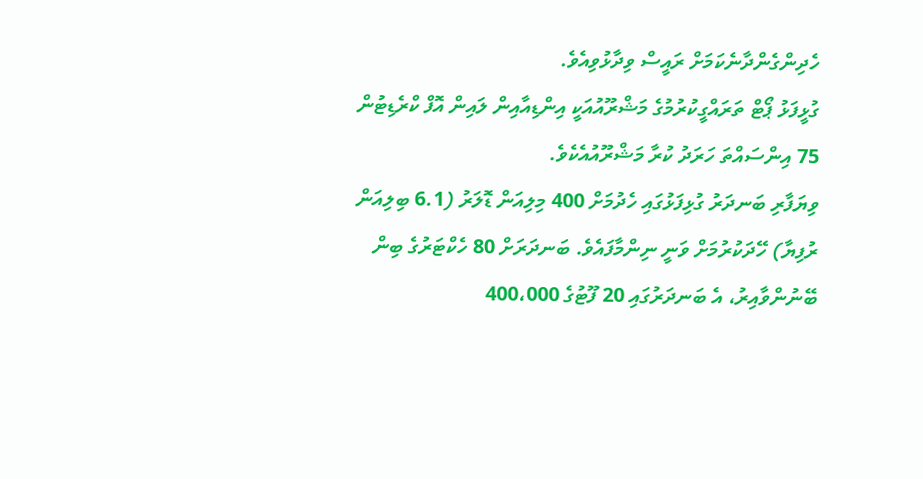ހެދިންގެންދާނެކަމަށް ރައީސް ވިދާޅުވިއެވެ.
ގުޅީފަޅު ޕޯޓް ތަރައްގީކުރުމުގެ މަޝްރޫއުއަކީ އިންޑިއާއިން ލައިން އޮފް ކްރެޑިޓުން 75 އިންސައްތަ ހަރަދު ކުރާ މަޝްރޫއުއެކެވެ.
ވިޔަފާރި ބަނދަރު ގުޅިފަޅުގައި ހެދުމަށް 400 މިލިއަން ޑޮލަރު (6.1 ބިލިއަން ރުފިޔާ) ހޭދަކުރުމަށް ވަނީ ނިންމާފައެވެ. ބަނދަރަށް 80 ހެކްޓަރުގެ ބިން ބޭނުންވާއިރު، އެ ބަނދަރުގައި 20 ފޫޓުގެ 400،000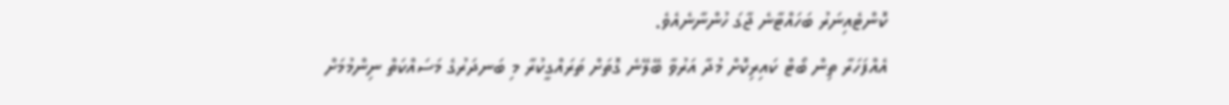ކޮންޓެއިނަރު ބަހައްޓާނެ ޖާގަ ހުންނާނެއެވެ.
އެއްފަހަރާ ތިން ބޯޓް ކައިރިކޮށް މުދާ އަރުވާ ބޭލޭނެ ގޮތަށް ތަރައްގީކުރާ މި ބަނދަރުގެ މަސައްކަތް ނިންމުމަށް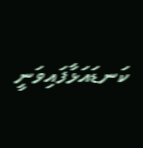ކަނޑައަޅާފައިވަނީ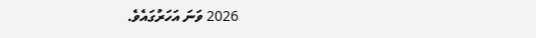2026 ވަނަ އަހަރުގައެވެ.